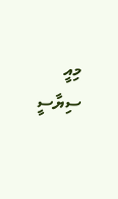މިއީ ސިޔާސީ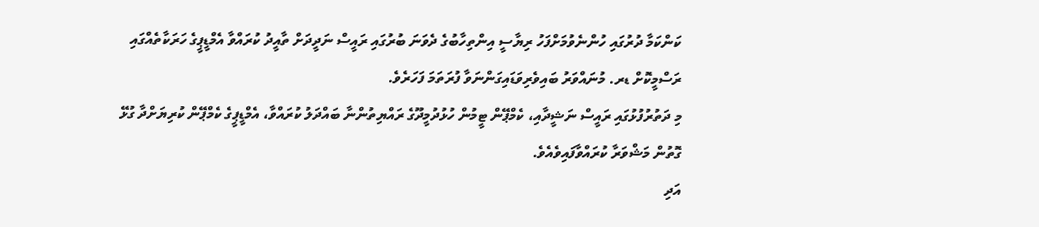ކަންކަމާ ދުރުގައި ހުންނެވުމަށްފަހު ރިޔާސީ އިންތިހާބުގެ ދެވަނަ ބުރުގައި ރައީސް ނަދީދަށް ތާއީދު ކުރައްވާ އެމްޑީޕީގެ ހަރަކާތެއްގައި ރަސްމީކޮށް ޑރ. މުނައްވަރު ބައިވެރިވަޑައިގަންނަވާ ފުރަތަމަ ފަހަރެވެ.
މި ދަތުރުފުޅުގައި ރައީސް ނަޝީދާއި، ކެމްޕޭން ޓީމުން ހުޅުދުމީދޫގެ ރައްޔިތުންނާ ބައްދަލު ކުރައްވާ، އެމްޑީޕީގެ ކެމްޕޭން ކުރިޔަށްދާ ގުޅޭ ގޮތުން މަޝްވަރާ ކުރައްވާފައިވެއެވެ.
އަދި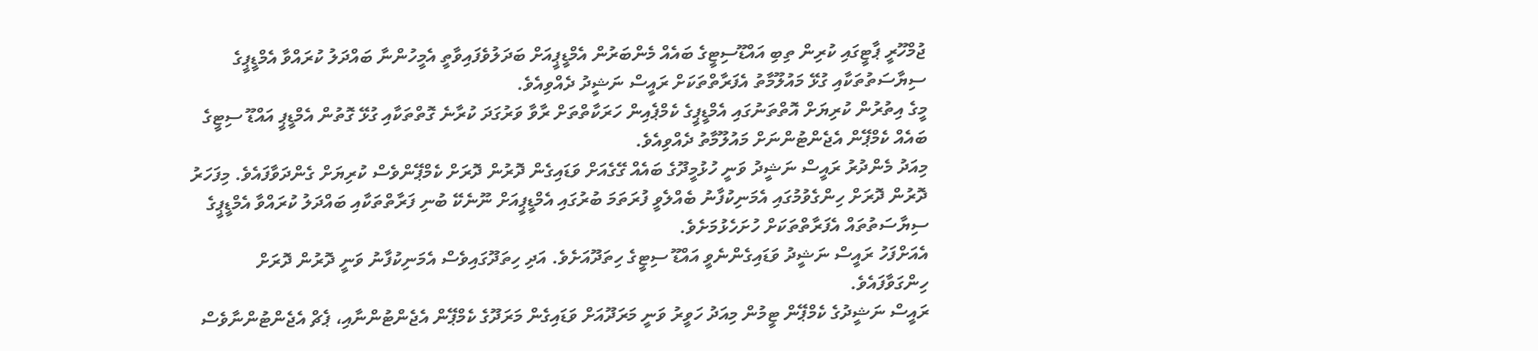ޖުމްހޫރީ ޕާޓީގައި ކުރިން ތިބި އައްޑޫސިޓީގެ ބައެއް މެންބަރުން އެމްޑީޕީއަށް ބަދަލުވެފައިވާތީ އެމީހުންނާ ބައްދަލު ކުރައްވާ އެމްޑީޕީގެ ސިޔާސަތުތަކާއި ގުޅޭ މައުލޫމާތު އެފަރާތްތަކަށް ރައީސް ނަޝީދު ދެއްވިއެވެ.
މީގެ އިތުރުން ކުރިޔަށް އޮތްތަނުގައި އެމްޑީޕީގެ ކެމްޕެއިން ހަރަކާތްތަށް ރާވާ ވަރުގަދަ ކުރާނެ ގޮތްތަކާއި ގުޅޭ ގޮތުން އެމްޑީޕީ އައްޑޫ ސިޓީގެ ބައެއް ކެމްޕޭން އެޖެންޓުންނަށް މައުލޫމާތު ދެއްވިއެވެ.
މިއަދު މެންދުރު ރައީސް ނަޝީދު ވަނީ ހުޅުމީދޫގެ ބައެއް ގޭގެއަށް ވަޑައިގެން ދޮރުން ދޮރަށް ކެމްޕޭންވެސް ކުރިޔަށް ގެންދަވާފައެވެ. މިފަހަރު ދޮރުން ދޮރަށް ހިންގެވުމުގައި އެމަނިކުފާނު ބެއްލެވީ ފުރަތަމަ ބުރުގައި އެމްޑީޕީއަށް ނޫނެކޭ ބުނި ފަރާތްތަކާއި ބައްދަލު ކުރައްވާ އެމްޑީޕީގެ ސިޔާސަތުތައް އެފަރާތްތަކަށް ހުށަހެޅުމަށެވެ.
އެއަށްފަހު ރައީސް ނަޝީދު ވަޑައިގެންނެވީ އައްޑޫ ސިޓީގެ ހިތަދޫއަށެވެ. އަދި ހިތަދޫގައިވެސް އެމަނިކުފާނު ވަނީ ދޮރުން ދޮރަށް ހިންގަވާފައެވެ.
ރައީސް ނަޝީދުގެ ކެމްޕޭން ޓީމުން މިއަދު ހަވީރު ވަނީ މަރަދޫއަށް ވަޑައިގެން މަރަދޫގެ ކެމްޕޭން އެޖެންޓުންނާއި، ޕެޗް އެޖެންޓުންނާވެސް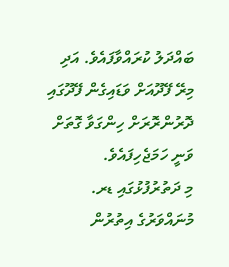ބައްދަލު ކުރައްވާފައެވެ. އަދި މިރޭ ފޭދޫއަށް ވަޑައިގެން ފޭދޫގައި ދޮރުންރޮރަށް ހިންގަވާ ގޮތަށް ވަނީ ހަމަޖެހިފައެވެ.
މި ދަތުރުފުޅުގައި ޑރ. މުނައްވަރުގެ އިތުރުން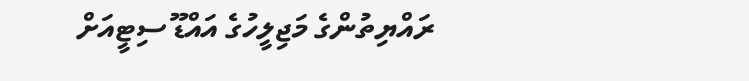ރައްޔިތުންގެ މަޖިލީހުގެ އައްޑޫ ސިޓީއަށް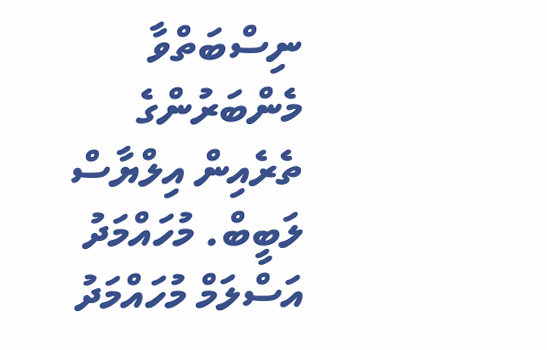ނިސްބަތްވާ މެންބަރުންގެ ތެރެއިން އިލްޔާސް ލަބީބް. މުހައްމަދު އަސްލަމް މުހައްމަދު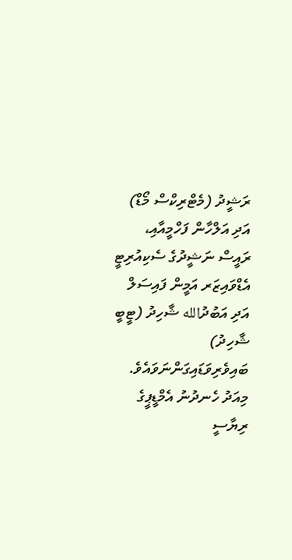ރަޝީދު (މެޓްރިކްސް މޯޑް) އަދި އަލްހާން ފަހްމީއާއި، ރައީސް ނަޝީދުގެ ސެކިއުރިޓީ އެޑްވައިޒަރ އަމީން ފައިސަލް އަދި އަބުދުالله ޝާހިދު (ޓީބީ ޝާހިދު) ބައިވެރިވަޑައިގަންނަވައެވެ.
މިއަދު ހެނދުނު އެމްޑީޕީގެ ރިޔާސީ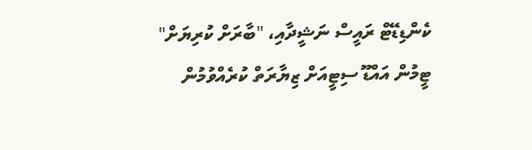ކެންޑިޑޭޓް ރައީސް ނަޝީދާއި، "ބާރަށް ކުރިޔަށް" ޓީމުން އައްޑޫ ސިޓީއަށް ޒިޔާރަތް ކުރެއްވުމުން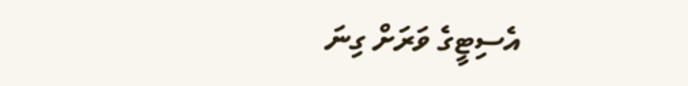އެސިޓީގެ ވަރަށް ގިނަ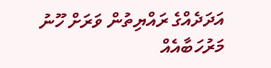އަދަދެއްގެ ރައްޔިތުން ވަރަށް ހޫނު މަރުހަބާއެއް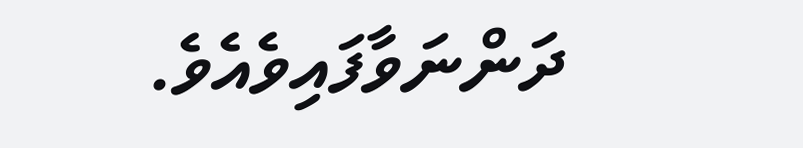ދަންނަވާފައިވެއެވެ.